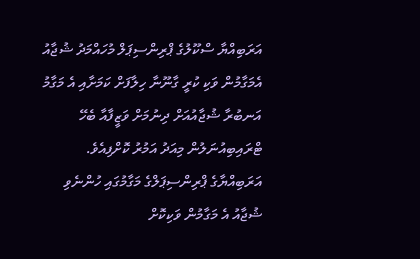އަރަބިއްޔާ ސްކޫލުގެ ޕްރިންސިޕަލް މުހައްމަދު ޝުޖާއު އެމަގާމުން ވަކި ކުރީ ގާނޫނާ ހިލާފަށް ކަމަށާއި އެ މަގާމު އަނބުރާ ޝުޖާއުއަށް ދިނުމަށް ވަޒީފާއާ ބެހޭ ޓްރައިބިއުނަލުން މިއަދު އަމުރު ކޮށްފިއެވެ.
އަރަބިއްޔާގެ ޕްރިންސިޕަލްގެ މަގާމުގައި ހުންނެވި ޝުޖާއު އެ މަގާމުން ވަކިކޮށް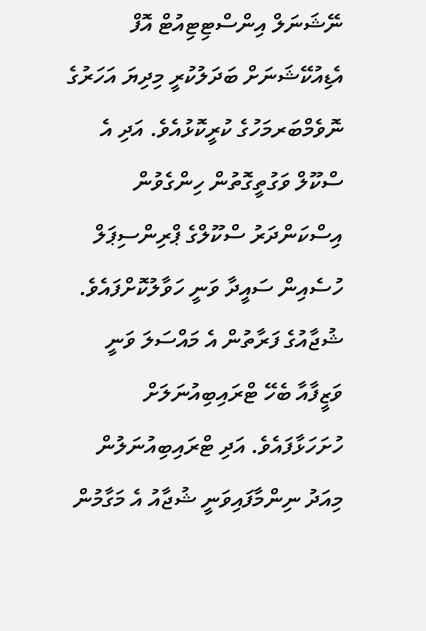ނޭޝަނަލް އިންސްޓިޓިއުޓް އޮފް އެޑިއުކޭޝަނަށް ބަދަލުކުރީ މިދިޔަ އަހަރުގެ ނޮވެމްބަރމަހުގެ ކުރީކޮޅުއެވެ. އަދި އެ ސްކޫލް ވަގުތީގޮތުން ހިންގެވުން އިސްކަންދަރު ސްކޫލްގެ ޕްރިންސިޕަލް ހުސެއިން ސައީދާ ވަނީ ހަވާލުކޮށްފައެވެ.
ޝުޖާއުގެ ފަރާތުން އެ މައްސަލަ ވަނީ ވަޒީފާއާ ބެހޭ ޓްރައިބިއުނަލަށް ހުށަހަޅާފައެވެ. އަދި ޓްރައިބިއުނަލުން މިއަދު ނިންމާފައިވަނީ ޝުޖާއު އެ މަގާމުން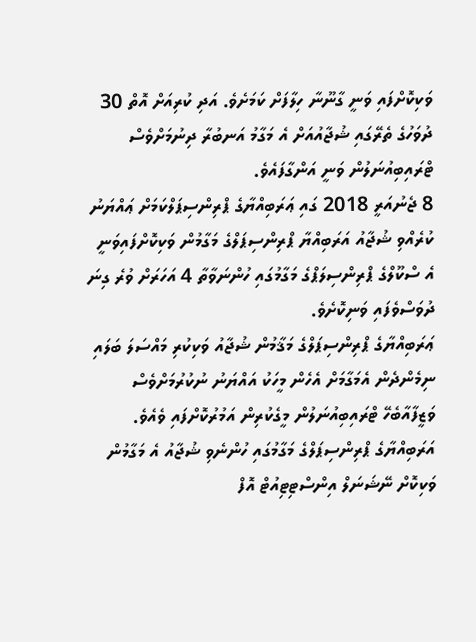ވަކިކޮށްފައި ވަނީ ގާނޫނާ ހިލާފަށް ކަމަށެވެ. އަދި ކުރިއަށް އޮތް 30 ދުވަހުގެ ތެރޭގައި ޝުޖާއުއަށް އެ މަގާމު އަނބުރާ ދިނުމަށްވެސް ޓްރައިބިއުނަލުން ވަނީ އަންގާފައެވެ.
8 ޖެނުއަރީ 2018 ގައި ޢަރަބިއްޔާގެ ޕްރިންސިޕަލްކަމަށް ޢައްޔަނު ކުރެއްވި ޝުޖާއު އަރަބިއްޔާ ޕްރިންސިޕަލްގެ މަގާމުން ވަކިކޮށްފައިވަނީ އެ ސްކޫލްގެ ޕްރިންސިލަޕްގެ މަގާމުގައި ހުންނަވާތާ 4 އަހަރަށް ވުރެ ގިނަ ދުވަސްވެފައި ވަނިކޮށެވެ.
ޢަރަބިއްޔާގެ ޕްރިންސިޕަލްގެ މަޤާމުން ޝުޖާއު ވަކިކުރި މައްސަލަ ބަލައި ނިމެންދެން އެމަގާމަށް އެހެން މީހަކު އައްޔަނު ނުކުރުމަށްވެސް ވަޒީފާއާބެހޭ ޓްރައިބިއުނަލުން މީގެކުރިން އަމުރުކޮށްފައި ވެއެވެ.
އަރަބިއްޔާގެ ޕްރިންސިޕަލްގެ މަގާމުގައި ހުންނެވި ޝުޖާއު އެ މަގާމުން ވަކިކޮށް ނޭޝަނަލް އިންސްޓިޓިއުޓް އޮފް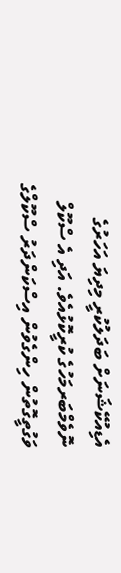އެޑިއުކޭޝަނަށް ބަދަލުކުރީ މިދިޔަ އަހަރުގެ ނޮވެމްބަރމަހުގެ ކުރީކޮޅުއެވެ. އަދި އެ ސްކޫލް ވަގުތީގޮތުން ހިންގެވުން އިސްކަންދަރު ސްކޫލްގެ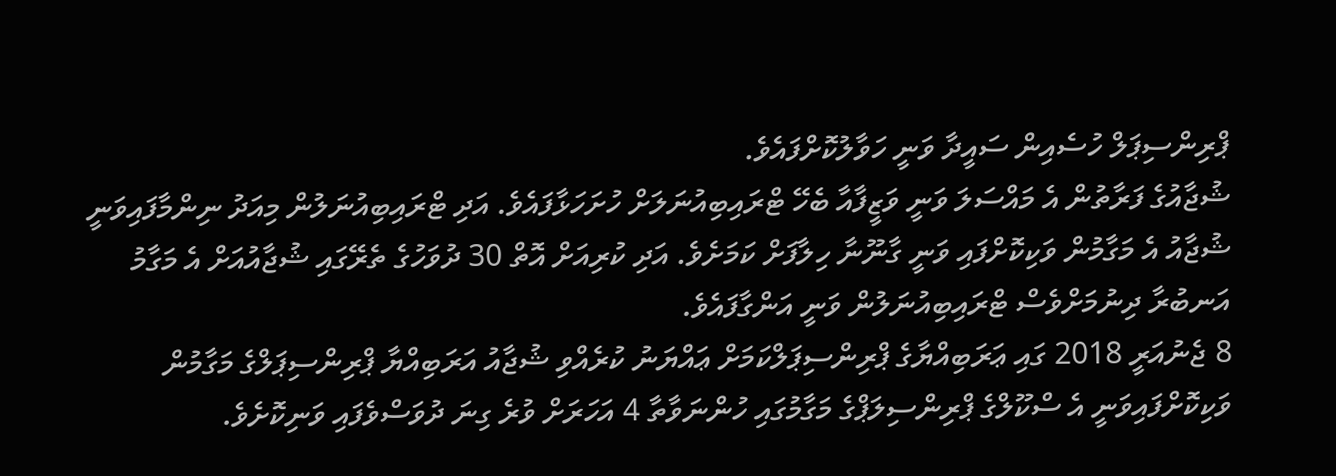ޕްރިންސިޕަލް ހުސެއިން ސައީދާ ވަނީ ހަވާލުކޮށްފައެވެ.
ޝުޖާއުގެ ފަރާތުން އެ މައްސަލަ ވަނީ ވަޒީފާއާ ބެހޭ ޓްރައިބިއުނަލަށް ހުށަހަޅާފައެވެ. އަދި ޓްރައިބިއުނަލުން މިއަދު ނިންމާފައިވަނީ ޝުޖާއު އެ މަގާމުން ވަކިކޮށްފައި ވަނީ ގާނޫނާ ހިލާފަށް ކަމަށެވެ. އަދި ކުރިއަށް އޮތް 30 ދުވަހުގެ ތެރޭގައި ޝުޖާއުއަށް އެ މަގާމު އަނބުރާ ދިނުމަށްވެސް ޓްރައިބިއުނަލުން ވަނީ އަންގާފައެވެ.
8 ޖެނުއަރީ 2018 ގައި ޢަރަބިއްޔާގެ ޕްރިންސިޕަލްކަމަށް ޢައްޔަނު ކުރެއްވި ޝުޖާއު އަރަބިއްޔާ ޕްރިންސިޕަލްގެ މަގާމުން ވަކިކޮށްފައިވަނީ އެ ސްކޫލްގެ ޕްރިންސިލަޕްގެ މަގާމުގައި ހުންނަވާތާ 4 އަހަރަށް ވުރެ ގިނަ ދުވަސްވެފައި ވަނިކޮށެވެ.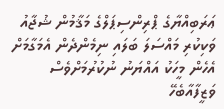ޢަރަބިއްޔާގެ ޕްރިންސިޕަލްގެ މަޤާމުން ޝުޖާއު ވަކިކުރި މައްސަލަ ބަލައި ނިމެންދެން އެމަގާމަށް އެހެން މީހަކު އައްޔަނު ނުކުރުމަށްވެސް ވަޒީފާއާބެހޭ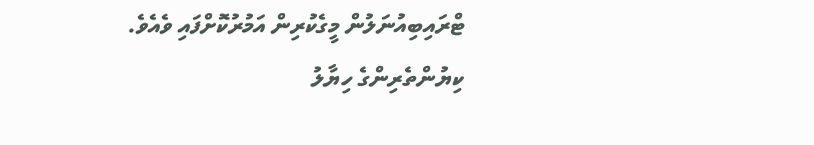ޓްރައިބިއުނަލުން މީގެކުރިން އަމުރުކޮށްފައި ވެއެވެ.
ކިޔުންތެރިންގެ ހިޔާލު